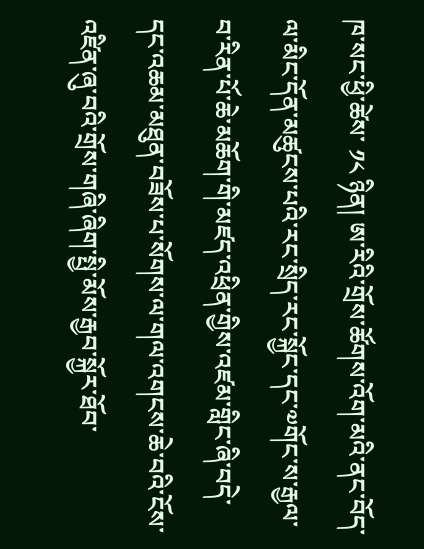ཁ་སང་ཕྱི་ཚེས་ ༡༨ ཉིན། ཨ་རིའི་གྲོས་ཚོགས་འོག་མའི་ནང་བོད་ལ་མིང་དོན་མཚུངས་པའི་རང་སྲིད་རང་སྐྱོང་དང་༧གོང་ས་རྒྱལ་བ་རིན་པོ་ཆེ་མཆོག་གི་མཛད་འཕྲིན་གྱིས་འཛམ་གླིང་ཞི་བདེ་དང་འཆམ་མཐུན་བཟོས་པ་སོགས་ལ་གལ་འགངས་ཆེ་བའི་ངོས་འཛིན་ཞུ་བའི་གྲོས་གཞི་ཞིག་སྤྱི་མོས་རྒྱབ་སྐྱོར་ཐོབ་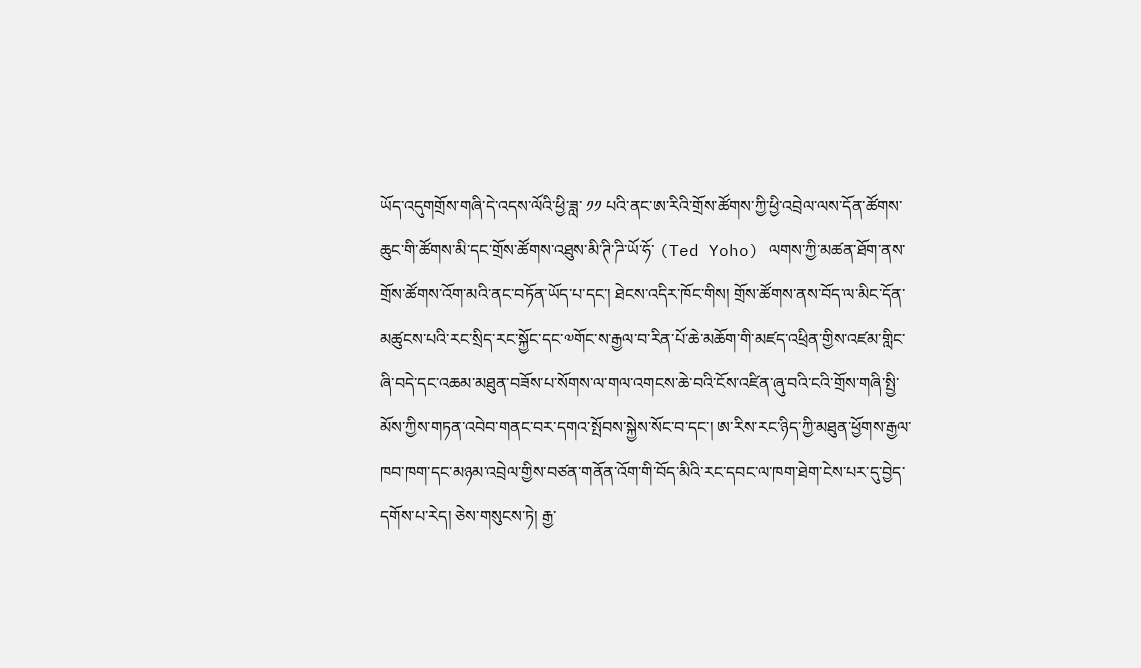ཡོད་འདུགགྲོས་གཞི་དེ་འདས་ལོའི་ཕྱི་ཟླ་ ༡༡ པའི་ནང་ཨ་རིའི་གྲོས་ཚོགས་ཀྱི་ཕྱི་འབྲེལ་ལས་དོན་ཚོགས་ཆུང་གི་ཚོགས་མི་དང་གྲོས་ཚོགས་འཐུས་མི་ཊི་ཌི་ཡོ་ཧོ་ (Ted Yoho) ལགས་ཀྱི་མཚན་ཐོག་ནས་གྲོས་ཚོགས་འོག་མའི་ནང་བཏོན་ཡོད་པ་དང་། ཐེངས་འདིར་ཁོང་གིས། གྲོས་ཚོགས་ནས་བོད་ལ་མིང་དོན་མཚུངས་པའི་རང་སྲིད་རང་སྐྱོང་དང་༧གོང་ས་རྒྱལ་བ་རིན་པོ་ཆེ་མཆོག་གི་མཛད་འཕྲིན་གྱིས་འཛམ་གླིང་ཞི་བདེ་དང་འཆམ་མཐུན་བཟོས་པ་སོགས་ལ་གལ་འགངས་ཆེ་བའི་ངོས་འཛིན་ཞུ་བའི་ངའི་གྲོས་གཞི་སྤྱི་མོས་ཀྱིས་གཏན་འབེབ་གནང་བར་དགའ་སྤོབས་སྐྱེས་སོང་བ་དང་། ཨ་རིས་རང་ཉིད་ཀྱི་མཐུན་ཕྱོགས་རྒྱལ་ཁབ་ཁག་དང་མཉམ་འབྲེལ་གྱིས་བཙན་གནོན་འོག་གི་བོད་མིའི་རང་དབང་ལ་ཁག་ཐེག་ངེས་པར་དུ་བྱེད་དགོས་པ་རེད། ཅེས་གསུངས་ཏེ། རྒྱ་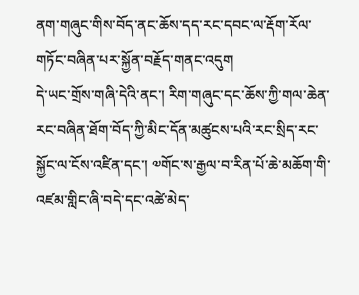ནག་གཞུང་གིས་བོད་ནང་ཆོས་དད་རང་དབང་ལ་རྡོག་རོལ་གཏོང་བཞིན་པར་སྐྱོན་བརྗོད་གནང་འདུག
དེ་ཡང་གྲོས་གཞི་དེའི་ནང་། རིག་གཞུང་དང་ཆོས་ཀྱི་གལ་ཆེན་རང་བཞིན་ཐོག་བོད་ཀྱི་མིང་དོན་མཚུངས་པའི་རང་སྲིད་རང་སྐྱོང་ལ་ངོས་འཛིན་དང་། ༧གོང་ས་རྒྱལ་བ་རིན་པོ་ཆེ་མཆོག་གི་འཛམ་གླིང་ཞི་བདེ་དང་འཚེ་མེད་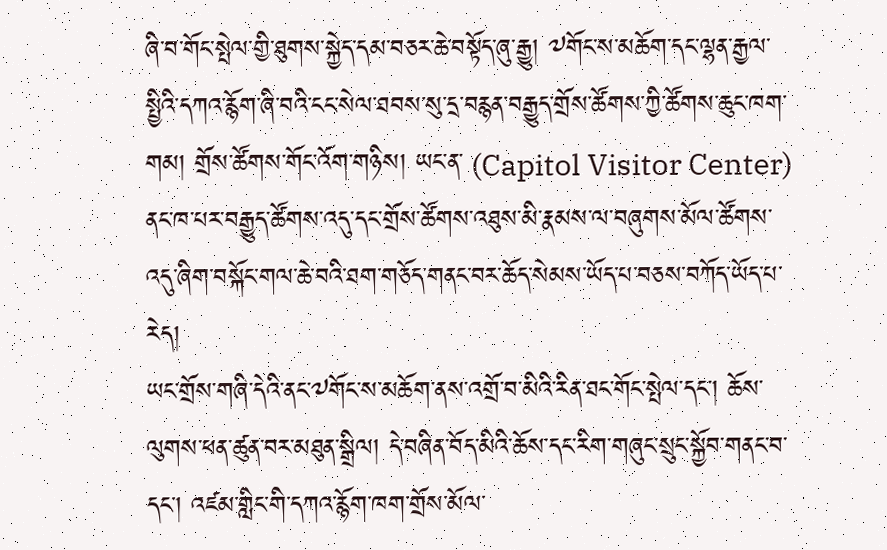ཞི་བ་གོང་སྤེལ་གྱི་ཐུགས་སྐྱེད་དམ་བཅར་ཆེ་བསྟོད་ཞུ་རྒྱུ། ༧གོང་ས་མཆོག་དང་ལྷན་རྒྱལ་སྤྱིའི་དཀའ་རྙོག་ཞི་བའི་ངང་སེལ་ཐབས་སུ་དྲ་བརྙན་བརྒྱུད་གྲོས་ཚོགས་ཀྱི་ཚོགས་ཆུང་ཁག་གམ། གྲོས་ཚོགས་གོང་འོག་གཉིས། ཡང་ན་ (Capitol Visitor Center) ནང་ཁ་པར་བརྒྱུད་ཚོགས་འདུ་དང་གྲོས་ཚོགས་འཐུས་མི་རྣམས་ལ་བཞུགས་མོལ་ཚོགས་འདུ་ཞིག་བསྐོང་གལ་ཆེ་བའི་ཐག་གཅོད་གནང་བར་ཆོད་སེམས་ཡོད་པ་བཅས་བཀོད་ཡོད་པ་རེད།
ཡང་གྲོས་གཞི་དེའི་ནང་༧གོང་ས་མཆོག་ནས་འགྲོ་བ་མིའི་རིན་ཐང་གོང་སྤེལ་དང་། ཆོས་ལུགས་ཕན་ཚུན་བར་མཐུན་སྒྲིལ། དེ་བཞིན་བོད་མིའི་ཆོས་དང་རིག་གཞུང་སྲུང་སྐྱོབ་གནང་བ་དང་། འཛམ་གླིང་གི་དཀའ་རྙོག་ཁག་གྲོས་མོལ་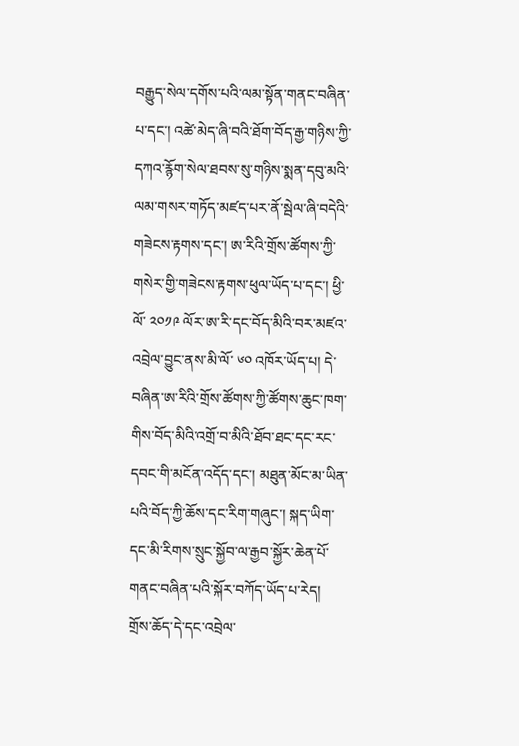བརྒྱུད་སེལ་དགོས་པའི་ལམ་སྟོན་གནང་བཞིན་པ་དང་། འཚེ་མེད་ཞི་བའི་ཐོག་བོད་རྒྱ་གཉིས་ཀྱི་དཀའ་རྙོག་སེལ་ཐབས་སུ་གཉིས་སྨན་དབུ་མའི་ལམ་གསར་གཏོད་མཛད་པར་ནོ་སྦེལ་ཞི་བདེའི་གཟེངས་རྟགས་དང་། ཨ་རིའི་གྲོས་ཚོགས་ཀྱི་གསེར་གྱི་གཟེངས་རྟགས་ཕུལ་ཡོད་པ་དང་། ཕྱི་ལོ་ ༢༠༡༩ ལོར་ཨ་རི་དང་བོད་མིའི་བར་མཛའ་འབྲེལ་བྱུང་ནས་མི་ལོ་ ༦༠ འཁོར་ཡོད་པ། དེ་བཞིན་ཨ་རིའི་གྲོས་ཚོགས་ཀྱི་ཚོགས་ཆུང་ཁག་གིས་བོད་མིའི་འགྲོ་བ་མིའི་ཐོབ་ཐང་དང་རང་དབང་གི་མངོན་འདོད་དང་། མཐུན་མོང་མ་ཡིན་པའི་བོད་ཀྱི་ཆོས་དང་རིག་གཞུང་། སྐད་ཡིག་དང་མི་རིགས་སྲུང་སྐྱོབ་ལ་རྒྱབ་སྐྱོར་ཆེན་པོ་གནང་བཞིན་པའི་སྐོར་བཀོད་ཡོད་པ་རེད།
གྲོས་ཆོད་དེ་དང་འབྲེལ་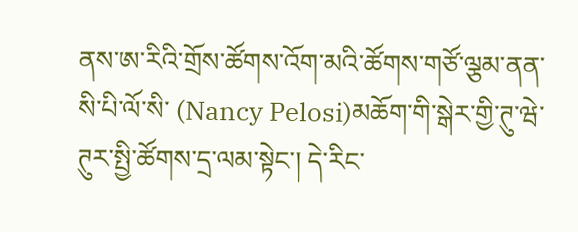ནས་ཨ་རིའི་གྲོས་ཚོགས་འོག་མའི་ཚོགས་གཙོ་ལྕམ་ནན་སི་པི་ལོ་སི་ (Nancy Pelosi)མཆོག་གི་སྒེར་གྱི་ཊུ་ཝེ་ཊུར་སྤྱི་ཚོགས་དྲ་ལམ་སྟེང་། དེ་རིང་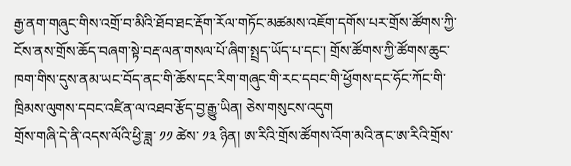རྒྱ་ནག་གཞུང་གིས་འགྲོ་བ་མིའི་ཐོབ་ཐང་རྡོག་རོལ་གཏོང་མཚམས་འཇོག་དགོས་པར་གྲོས་ཚོགས་ཀྱི་ངོས་ནས་གྲོས་ཆོད་བཞག་སྟེ་བརྡ་ལན་གསལ་པོ་ཞིག་སྤྲད་ཡོད་པ་དང་། གྲོས་ཚོགས་ཀྱི་ཚོགས་ཆུང་ཁག་གིས་དུས་ནམ་ཡང་བོད་ནང་གི་ཆོས་དང་རིག་གཞུང་གི་རང་དབང་གི་ཕྱོགས་དང་ཧོང་ཀོང་གི་ཁྲིམས་ལུགས་དབང་འཛིན་ལ་འཐབ་རྩོད་བྱ་རྒྱུ་ཡིན། ཅེས་གསུངས་འདུག
གྲོས་གཞི་དེ་ནི་འདས་ལོའི་ཕྱི་ཟླ་ ༡༡ ཚེས་ ༡༣ ཉིན། ཨ་རིའི་གྲོས་ཚོགས་འོག་མའི་ནང་ཨ་རིའི་གྲོས་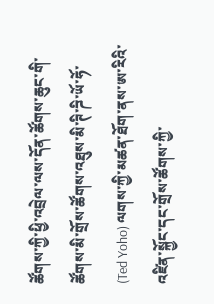ཚོགས་ཀྱི་ཕྱི་འབྲེལ་ལས་དོན་ཚོགས་ཆུང་གི་ཚོགས་མི་གྲོས་ཚོགས་འཐུས་མི་ཊི་ཌི་ཡོ་ཧོ་ (Ted Yoho) ལགས་ཀྱི་མཚན་ཐོག་ནས་ཨ་རིའི་འཛིན་སྐྱོང་དང་གྲོས་ཚོགས་ཀྱི་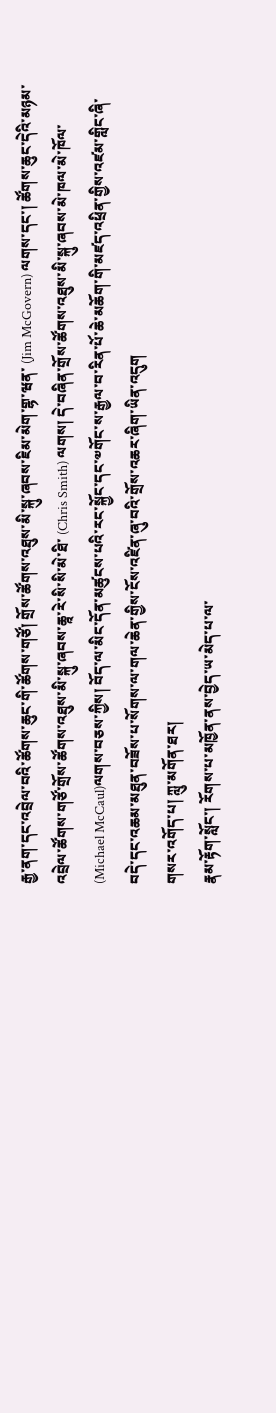རྒྱ་ནག་དང་འབྲེལ་བའི་ཚོགས་ཆུང་གི་ཚོགས་གཙོ། གྲོས་ཚོགས་འཐུས་མི་སྐུ་ཞབས་ཇིམ་མེག་གྷ་ཝན་ (Jim McGovern) ལགས་དང་། ཚོགས་ཆུང་དེའི་མཉམ་འབྲེལ་ཚོགས་གཙོ་གྲོས་ཚོགས་འཐུས་མི་སྐུ་ཞབས་ཆཱ་རེ་སི་སི་མེ་ཐི་ (Chris Smith) ལགས། དེ་བཞིན་གྲོས་ཚོགས་འཐུས་མི་སྐུ་ཞབས་མེ་ཁལ་མེ་ཁོལ་ (Michael McCaul)ལགས་བཅས་ཀྱིས། བོད་ལ་མིང་དོན་མཚུངས་པའི་རང་སྐྱོང་དང་༧གོང་ས་རྒྱལ་བ་རིན་པོ་ཆེ་མཆོག་གི་མཛད་འཕྲིན་གྱིས་འཛམ་གླིང་ཞི་བདེ་དང་འཆམ་མཐུན་བཟོས་པ་སོགས་ལ་གལ་ཆེན་གྱིས་ངོས་འཛིན་ཞུ་བའི་གྲོས་འཆར་ཞིག་ཡིན་འདུག
གསར་འགོད་པ། ཀླུ་མགོན་ཐར།
རྣམ་རྟོག་སློང་། རོགས་པ་མཁྱོན་ནས་བྱེད་ཡ་མེད་པ་ལ་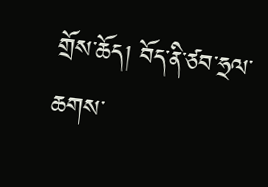གྲོས་ཆོད། བོད་ནི་ཙབ་ཧྲལ་ཆགས་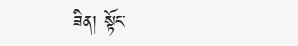ཟིན། སྟོང་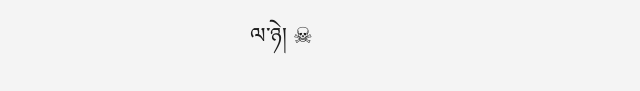ལ་ཉེ། ☠